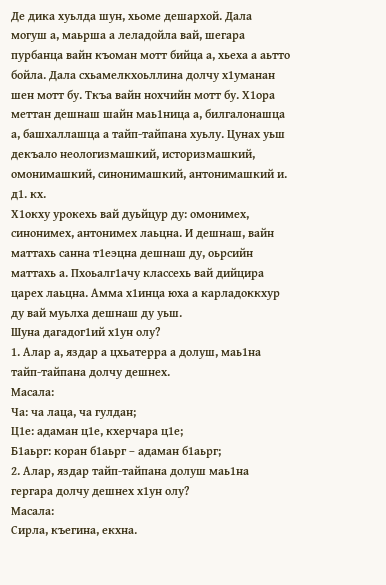Де дика хуьлда шун, хьоме дешархой. Дала могуш а, маьрша а леладойла вай, шегара пурбанца вайн къоман мотт бийца а, хьеха а аьтто бойла. Дала схьамелкхоьллина долчу х1уманан шен мотт бу. Ткъа вайн нохчийн мотт бу. Х1ора меттан дешнаш шайн маь1ница а, билгалонашца а, башхаллашца а тайп-тайпана хуьлу. Цунах уьш декъало неологизмашкий, историзмашкий, омонимашкий, синонимашкий, антонимашкий и. д1. кх.
Х1окху урокехь вай дуьйцур ду: омонимех, синонимех, антонимех лаьцна. И дешнаш, вайн маттахь санна т1еэцна дешнаш ду, оьрсийн маттахь а. Пхоьалг1ачу классехь вай дийцира царех лаьцна. Амма х1инца юха а карладоккхур ду вай муьлха дешнаш ду уьш.
Шуна дагадог1ий х1ун олу?
1. Алар а, яздар а цхьатерра а долуш, маь1на тайп-тайпана долчу дешнех.
Масала:
Ча: ча лаца, ча гулдан;
Ц1е: адаман ц1е, кхерчара ц1е;
Б1аьрг: коран б1аьрг – адаман б1аьрг;
2. Алар, яздар тайп-тайпана долуш маь1на гергара долчу дешнех х1ун олу?
Масала:
Сирла, къегина, екхна.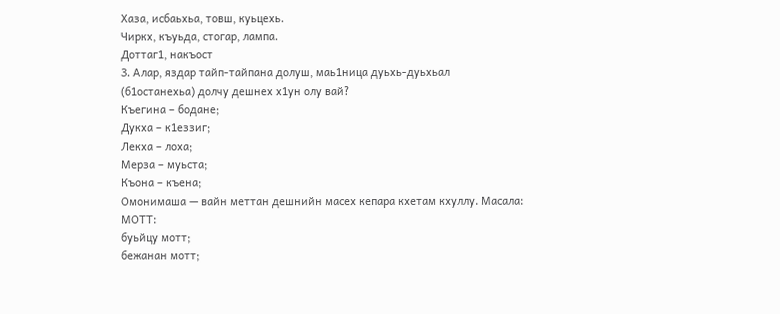Хаза, исбаьхьа, товш, куьцехь.
Чиркх, къуьда, стогар, лампа.
Доттаг1, накъост
3. Алар, яздар тайп-тайпана долуш, маь1ница дуьхь-дуьхьал (б1останехьа) долчу дешнех х1ун олу вай?
Къегина – бодане;
Дукха – к1еззиг;
Лекха – лоха;
Мерза – муьста;
Къона – къена;
Омонимаша — вайн меттан дешнийн масех кепара кхетам кхуллу. Масала:
МОТТ:
буьйцу мотт;
бежанан мотт;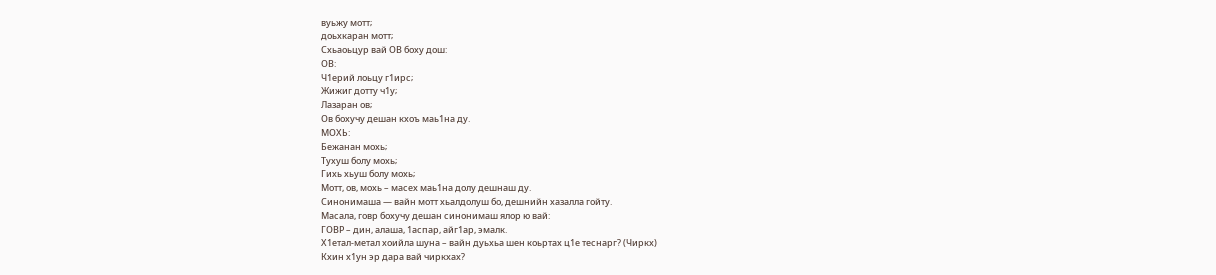вуьжу мотт;
доьхкаран мотт;
Схьаоьцур вай ОВ боху дош:
ОВ:
Ч1ерий лоьцу г1ирс;
Жижиг дотту ч1у;
Лазаран ов;
Ов бохучу дешан кхоъ маь1на ду.
МОХЬ:
Бежанан мохь;
Тухуш болу мохь;
Гихь хьуш болу мохь;
Мотт, ов, мохь – масех маь1на долу дешнаш ду.
Синонимаша — вайн мотт хьалдолуш бо, дешнийн хазалла гойту.
Масала, говр бохучу дешан синонимаш ялор ю вай:
ГОВР – дин, алаша, 1аспар, айг1ар, эмалк.
Х1етал-метал хоийла шуна – вайн дуьхьа шен коьртах ц1е теснарг? (Чиркх)
Кхин х1ун эр дара вай чиркхах?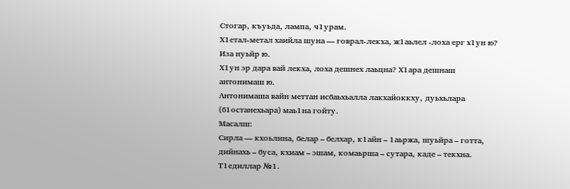Стогар, къуьда, лампа, ч1урам.
Х1етал-метал хаийла шуна — говрал-лекха, ж1аьлел -лоха ерг х1ун ю?
Иза нуьйр ю.
Х1ун эр дара вай лекха, лоха дешнех лаьцна? Х1ара дешнаш антонимаш ю.
Антонимаша вайн меттан исбаьхьалла лакхайоккху, дуьхьлара (б1останехьара) маь1на гойту.
Масалш:
Сирла — кхоьлина, белар – белхар, к1айн – 1аьржа, шуьйра – готта, дийнахь – буса, кхиам – эшам, комаьрша – сутара, каде – текхна.
Т1едиллар №1.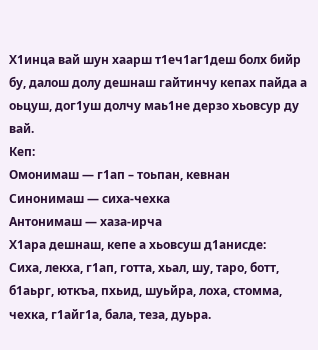Х1инца вай шун хаарш т1еч1аг1деш болх бийр бу, далош долу дешнаш гайтинчу кепах пайда а оьцуш, дог1уш долчу маь1не дерзо хьовсур ду вай.
Кеп:
Омонимаш — г1ап – тоьпан, кевнан
Синонимаш — сиха-чехка
Антонимаш — хаза-ирча
Х1ара дешнаш, кепе а хьовсуш д1анисде:
Сиха, лекха, г1ап, готта, хьал, шу, таро, ботт, б1аьрг, юткъа, пхьид, шуьйра, лоха, стомма, чехка, г1айг1а, бала, теза, дуьра.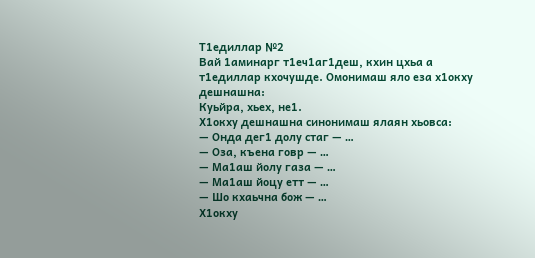Т1едиллар №2
Вай 1аминарг т1еч1аг1деш, кхин цхьа а т1едиллар кхочушде. Омонимаш яло еза х1окху дешнашна:
Куьйра, хьех, не1.
Х1окху дешнашна синонимаш ялаян хьовса:
— Онда дег1 долу стаг — …
— Оза, къена говр — …
— Ма1аш йолу газа — …
— Ма1аш йоцу етт — …
— Шо кхаьчна бож — …
Х1окху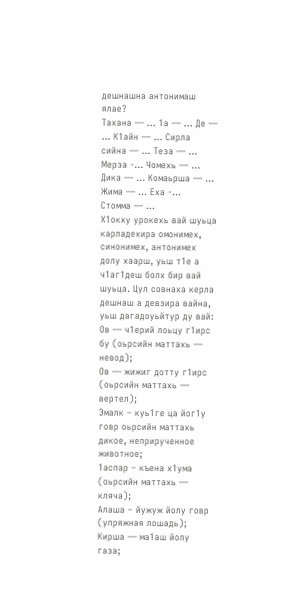дешнашна антонимаш ялае?
Тахана — … 1а — … Де — … К1айн — … Сирла сийна — … Теза — …
Мерза -… Чомехь — … Дика — … Комаьрша — … Жима — … Еха -…
Стомма — …
Х1окху урокехь вай шуьца карладехира омонимех, синонимех, антонимех долу хаарш, уьш т1е а ч1аг1деш болх бир вай шуьца. Цул совнаха керла дешнаш а девзира вайна, уьш дагадоуьйтур ду вай:
Ов — ч1ерий лоьцу г1ирс бу (оьрсийн маттахь — невод);
Ов — жижиг дотту г1ирс (оьрсийн маттахь — вертел);
Эмалк – куь1ге ца йог1у говр оьрсийн маттахь дикое, неприрученное животное;
1аспар – къена х1ума (оьрсийн маттахь — кляча);
Алаша – йужуж йолу говр (упряжная лошадь);
Кирша — ма1аш йолу газа;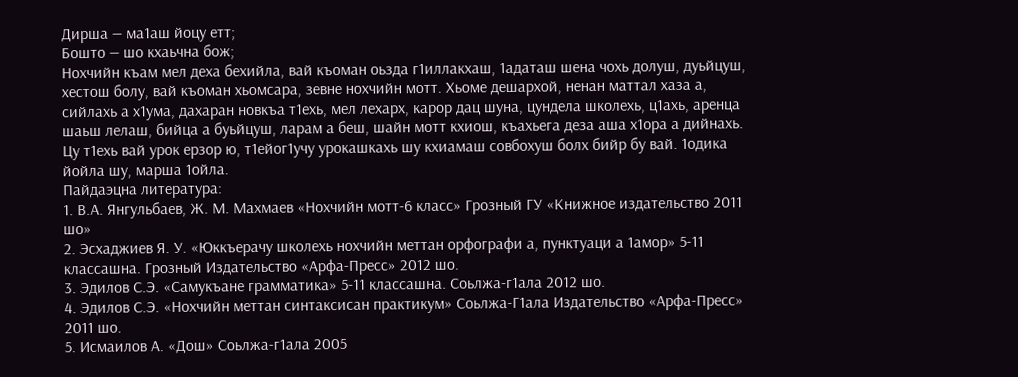Дирша — ма1аш йоцу етт;
Бошто — шо кхаьчна бож;
Нохчийн къам мел деха бехийла, вай къоман оьзда г1иллакхаш, 1адаташ шена чохь долуш, дуьйцуш, хестош болу, вай къоман хьомсара, зевне нохчийн мотт. Хьоме дешархой, ненан маттал хаза а, сийлахь а х1ума, дахаран новкъа т1ехь, мел лехарх, карор дац шуна, цундела школехь, ц1ахь, аренца шаьш лелаш, бийца а буьйцуш, ларам а беш, шайн мотт кхиош, къахьега деза аша х1ора а дийнахь.
Цу т1ехь вай урок ерзор ю, т1ейог1учу урокашкахь шу кхиамаш совбохуш болх бийр бу вай. 1одика йойла шу, марша 1ойла.
Пайдаэцна литература:
1. В.А. Янгульбаев, Ж. М. Махмаев «Нохчийн мотт-6 класс» Грозный ГУ «Книжное издательство 2011 шо»
2. Эсхаджиев Я. У. «Юккъерачу школехь нохчийн меттан орфографи а, пунктуаци а 1амор» 5-11 классашна. Грозный Издательство «Арфа-Пресс» 2012 шо.
3. Эдилов С.Э. «Самукъане грамматика» 5-11 классашна. Соьлжа-г1ала 2012 шо.
4. Эдилов С.Э. «Нохчийн меттан синтаксисан практикум» Соьлжа-Г1ала Издательство «Арфа-Пресс» 2011 шо.
5. Исмаилов А. «Дош» Соьлжа-г1ала 2005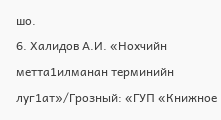шо.
6. Халидов А.И. «Нохчийн метта1илманан терминийн луг1ат»/Грозный: «ГУП «Книжное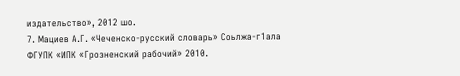издательство», 2012 шо.
7. Мациев А.Г. «Чеченско-русский словарь» Соьлжа-г1ала ФГУПК «ИПК «Грозненский рабочий» 2010.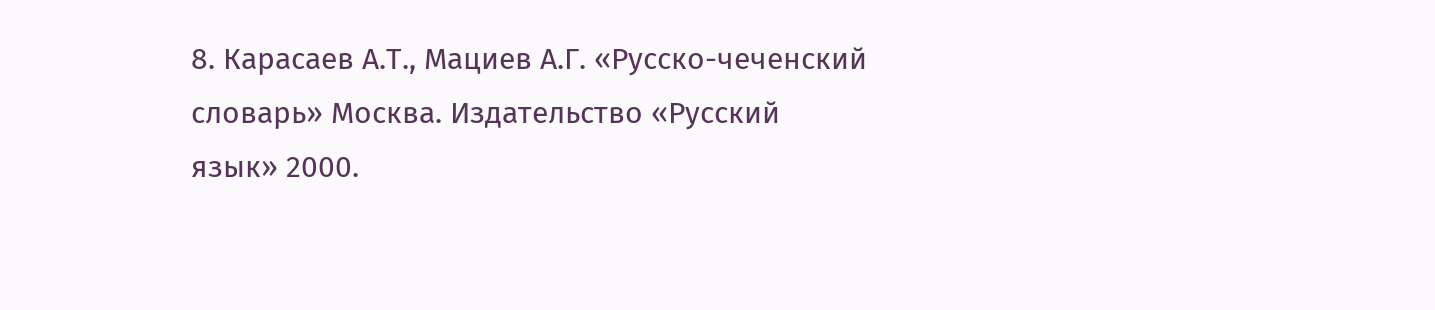8. Карасаев А.Т., Мациев А.Г. «Русско-чеченский словарь» Москва. Издательство «Русский язык» 2000.